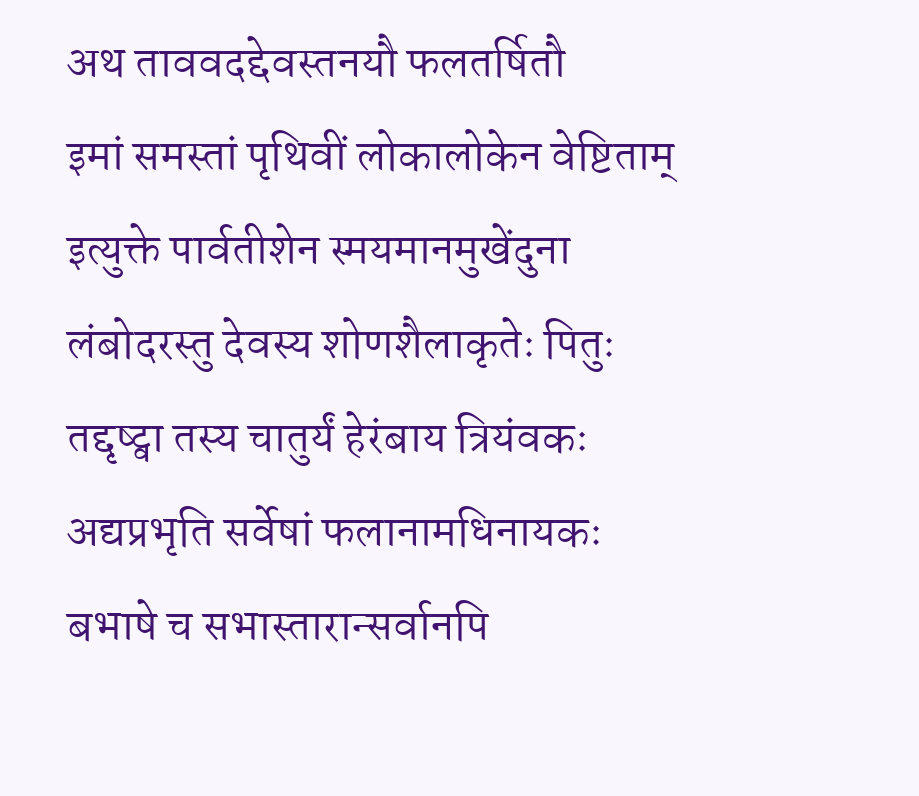अथ ताववदद्देवस्तनयौ फलतर्षितौ
इमां समस्तां पृथिवीं लोकालोकेन वेष्टिताम्
इत्युक्ते पार्वतीशेन स्मयमानमुखेंदुना
लंबोदरस्तु देवस्य शोणशैलाकृतेः पितुः
तद्दृष्ट्वा तस्य चातुर्यं हेरंबाय त्रियंवकः
अद्यप्रभृति सर्वेषां फलानामधिनायकः
बभाषे च सभास्तारान्सर्वानपि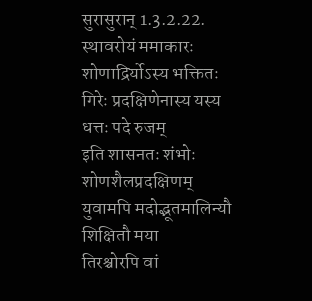सुरासुरान् 1.3.2.22.
स्थावरोयं ममाकारः शोणाद्रिर्योऽस्य भक्तितः
गिरेः प्रदक्षिणेनास्य यस्य धत्तः पदे रुजम्
इति शासनतः शंभोः शोणशैलप्रदक्षिणम्
युवामपि मदोद्भूतमालिन्यौ शिक्षितौ मया
तिरश्चोरपि वां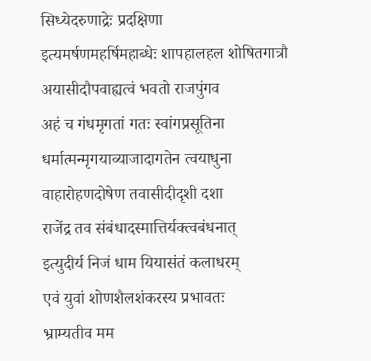सिध्येदरुणाद्रेः प्रदक्षिणा
इत्यमर्षणमहर्षिमहाब्धेः शापहालहल शोषितगात्रौ
अयासीदौपवाह्यत्वं भवतो राजपुंगव
अहं च गंधमृगतां गतः स्वांगप्रसूतिना
धर्मात्मन्मृगयाव्याजादागतेन त्वयाधुना
वाहारोहणदोषेण तवासीदीदृशी दशा
राजेंद्र तव संबंधादस्मात्तिर्यक्त्वबंधनात्
इत्युदीर्य निजं धाम यियासंतं कलाधरम्
एवं युवां शोणशैलशंकरस्य प्रभावतः
भ्राम्यतीव मम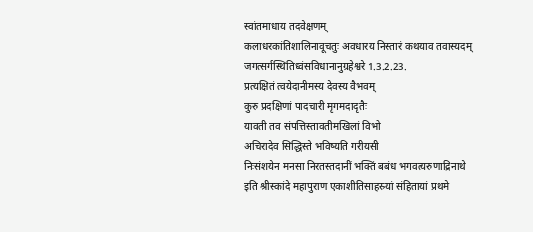स्वांतमाधाय तदवेक्षणम्
कलाधरकांतिशालिनावूचतुः अवधारय निस्तारं कथयाव तवास्यदम्
जगत्सर्गस्थितिध्वंसविधानानुग्रहेश्वरे 1.3.2.23.
प्रत्यक्षितं त्वयेदानीमस्य देवस्य वैभवम्
कुरु प्रदक्षिणां पादचारी मृगमदादृतैः
यावती तव संपत्तिस्तावतीमखिलां विभो
अचिरादेव सिद्धिस्ते भविष्यति गरीयसी
निःसंशयेन मनसा निरतस्तदानीं भक्तिं बबंध भगवत्यरुणाद्रिनाथे
इति श्रीस्कांदे महापुराण एकाशीतिसाहस्र्यां संहितायां प्रथमे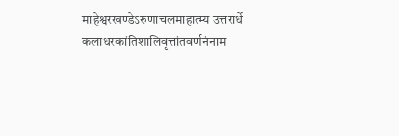माहेश्वरखण्डेऽरुणाचलमाहात्म्य उत्तरार्धे कलाधरकांतिशालिवृत्तांतवर्णनंनाम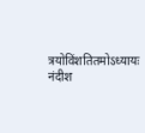त्रयोविंशतितमोऽध्यायः
नंदीश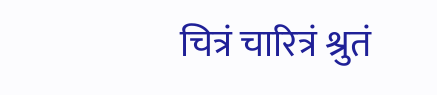चित्रं चारित्रं श्रुतं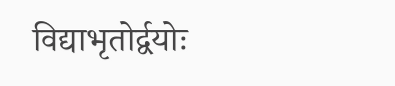विद्याभृतोर्द्वयोः